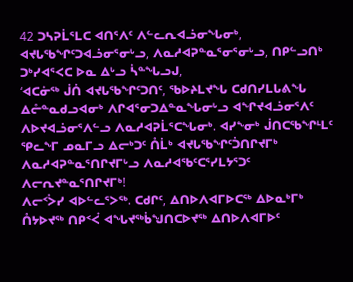42 ᑐᓴᕈᒫᕐᒪᑕ ᐊᑎᕐᐱᑦ ᐱᓪᓚᕆᐊᓘᓂᖓᓂᒃ, ᐊᔪᒐᖃᖏᑦᑐᐊᓘᓂᕐᓂᒡᓗ, ᐱᓇᓱᐊᕈᓐᓇᕐᓂᕐᓂᒡᓗ, ᑎᑭᓪᓗᑎᒃ ᑐᒃᓯᐊᕐᐸᑕ ᐅᓇ ᐃᒡᓗ ᓵᓐᖓᓗᒍ,
‘ᐊᑕᓃᖅ ᒎᑏ ᐊᔪᒐᖃᖏᑦᑐᑎᑦ, ᖃᐅᔨᒪᔪᖓ ᑕᑯᑎᓯᒪᒐᕕᖓ ᐃᓔᓐᓇᑯᓗᐊᓂᒃ ᐱᒋᐊᕐᓂᑐᐃᓐᓇᖓᓂᒡᓗ ᐊᖏᔪᐊᓘᓂᕐᐱᑦ ᐱᐅᔪᐊᓘᓂᕐᐱᓪᓗ ᐱᓇᓱᐊᕈᒫᕐᑕᖓᓂᒃ. ᐊᓯᖕᓂᒃ ᒎᑎᑕᖃᖏᒻᒪᑦ ᕿᓚᖕᒥ ᓄᓇᒥᓗ ᐃᓕᒃᑐᑦ ᑍᒫᒃ ᐊᔪᒐᖃᖏᑦᑑᑎᒋᔪᒥᒃ ᐱᓇᓱᐊᕈᓐᓇᕐᑎᒋᔪᒥᒡᓗ ᐱᓇᓱᐊᖃᑦᑕᕐᓯᒪᔭᕐᑐᑦ ᐱᓕᕆᔪᓐᓇᕐᑎᒋᔪᒥᒃ!
ᐱᓕᑉᐴᓯ ᐊᐅᓪᓚᕐᐳᖅ. ᑕᑯᒋᑦ, ᐃᑎᐅᐱᐊᒥᐅᑕᖅ ᐃᐅᓇᒃᒥᒃ ᑍᔭᐅᔪᖅ ᑎᑭᑉᐹ ᐊᖓᔪᖅᑳᖑᑎᑕᐅᔪᖅ ᐃᑎᐅᐱᐊᒥᐅᑦ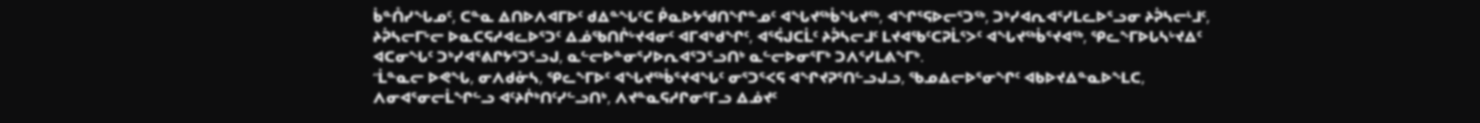ᑳᓐᑍᓯᖓᓄᑦ, ᑕᓐᓇ ᐃᑎᐅᐱᐊᒥᐅᑦ ᑯᐃᓐᖓᑦᑕ ᑮᓇᐅᔭᖁᑎᖏᓐᓄᑦ ᐊᖓᔪᖅᑳᖓᔪᖅ, ᐊᖏᕐᕋᐅᓕᕐᑐᖅ, ᑐᒃᓯᐊᕆᐊᕐᓯᒪᓚᐅᕐᓗᓂ ᔨᕉᓴᓕᒻᒧᑦ,
ᔨᕉᓴᓕᒥᒡᓕ ᐅᓇᑕᕋᓱᐊᓚᐅᕐᑐᑦ ᐃᓅᖃᑎᒌᒡᔪᐊᓂᑦ ᐊᒥᐊᒃᑯᖏᑦ, ᐊᕐᕌᒍᑕᒫᑦ ᔨᕉᓴᓕᒧᑦ ᒪᔪᐊᖃᑦᑕᕈᒫᕐᐳᑦ ᐊᖓᔪᖅᑳᕐᔪᐊᖅ, ᕿᓚᖕᒥᐅᒐᓴᒡᔪᐃᑦ ᐊᑕᓂᖓᑦ ᑐᒃᓯᐊᕐᕕᒋᔭᕐᑐᕐᓗᒍ, ᓇᓪᓕᐅᓐᓂᕐᓯᐅᕆᐊᕐᑐᕐᓗᑎᒃ ᓇᓪᓕᐅᓂᕐᒥᒃ ᑐᐱᕐᓯᒪᕕᖕᒥᒃ.
“ᒫᓐᓇᓕ ᐅᕙᖓ, ᓂᐱᑯᓁᓴ, ᕿᓚᖕᒥᐅᑦ ᐊᖓᔪᖅᑳᕐᔪᐊᖓᑦ ᓂᕐᑐᕐᐸᕋ ᐊᖏᔪᕈᕐᑎᓪᓗᒍᓗ, ᖃᓄᐃᓕᐅᕐᓂᖏᑦ ᐊᑲᐅᔪᐃᓐᓇᐅᖕᒪᑕ, ᐱᓂᐊᕐᓂᓕᒫᖏᓪᓗ ᐊᑦᔨᒌᒃᑎᑦᓯᓪᓗᑎᒃ, ᐱᔪᓐᓇᕋᓱᒋᓂᕐᒥᓗ ᐃᓅᔪᑦ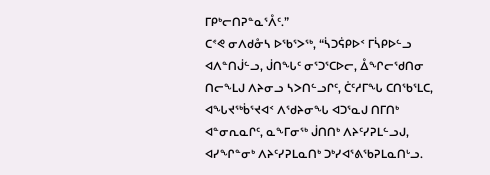ᒥᑭᒃᓕᑎᕈᓐᓇᕐᐰᑦ.”
ᑕᕝᕙ ᓂᐱᑯᓁᓴ ᐅᖃᕐᐳᖅ, “ᓵᑐᕌᑭᐅᑉ ᒥᓵᑭᐅᓪᓗ ᐊᐱᓐᑎᒎᓪᓗ, ᒎᑎᖓᑦ ᓂᕐᑐᕐᑕᐅᓕ, ᐂᖏᓕᖁᑎᓂ ᑎᓕᖕᒪᒍ ᐱᔨᓂᓗ ᓴᐳᑎᓪᓗᒋᑦ, ᑖᑦᓱᒥᖓ ᑕᑎᖃᕐᒪᑕ, ᐊᖓᔪᖅᑳᕐᔪᐊᑉ ᐱᖁᔨᓂᖓ ᐊᑐᕐᓇᒍ ᑎᒥᑎᒃ ᐊᓐᓂᕆᓇᒋᑦ, ᓇᖕᒥᓂᖅ ᒎᑎᑎᒃ ᐱᔨᑦᓯᕈᒪᓪᓗᒍ, ᐊᓯᖏᓐᓂᒃ ᐱᔨᑦᓯᕈᒪᓇᑎᒃ ᑐᒃᓯᐊᕐᕕᖃᕈᒪᓇᑎᒡᓗ.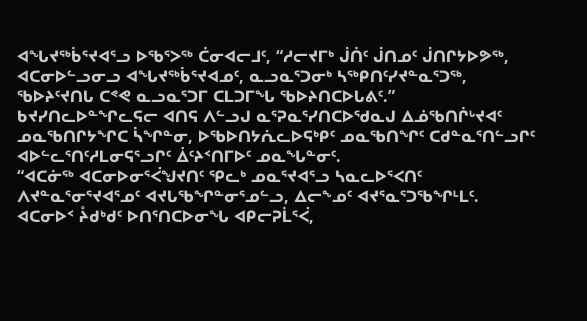ᐊᖓᔪᖅᑳᕐᔪᐊᕐᓗ ᐅᖃᕐᐳᖅ ᑖᓂᐊᓕᒧᑦ, “ᓱᓕᔪᒥᒃ ᒎᑏᑦ ᒎᑎᓄᑦ ᒎᑎᒋᔭᐅᕗᖅ, ᐊᑕᓂᐅᓪᓗᓂᓗ ᐊᖓᔪᖅᑳᕐᔪᐊᓄᑦ, ᓇᓗᓇᕐᑐᓂᒃ ᓴᖅᑭᑎᑦᓯᔪᓐᓇᕐᑐᖅ, ᖃᐅᔨᑦᔪᑎᒐ ᑕᕝᕙ ᓇᓗᓇᕐᑐᒥ ᑕᒪᑐᒥᖓ ᖃᐅᔨᑎᑕᐅᒐᕕᑦ.”
ᑲᔪᓯᑎᓚᐅᓐᖏᓚᕋᓕ ᐊᑎᕋ ᐱᓪᓗᒍ ᓇᕐᕈᓇᕐᓯᑎᑕᐅᖁᓇᒍ ᐃᓅᖃᑎᒌᒡᔪᐊᑦ ᓄᓇᖃᑎᒋᔭᖏᑕ ᓵᖏᓐᓂ, ᐅᖃᐅᑎᔭᕇᓚᐅᕋᒃᑭᑦ ᓄᓇᖃᑎᖏᑦ ᑕᑯᓐᓇᕐᑎᓪᓗᒋᑦ ᐊᐅᓪᓚᕐᑎᑦᓱᒪᓂᕋᕐᓗᒋᑦ ᐄᑦᔨᑉᑎᒥᐅᑦ ᓄᓇᖓᓐᓂᑦ.
“ᐊᑕᓃᖅ ᐊᑕᓂᐅᓂᕐᐹᖑᔪᑎᑦ ᕿᓚᒃ ᓄᓇᕐᔪᐊᕐᓗ ᓴᓇᓚᐅᕐᐸᑎᑦ ᐱᔪᓐᓇᕐᓂᕐᔪᐊᕐᓄᑦ ᐊᔪᒐᖃᖏᓐᓂᕐᓄᓪᓗ, ᐃᓕᖕᓄᑦ ᐊᔪᕐᓇᕐᑐᖃᖏᒻᒪᑦ.
ᐊᑕᓂᐅᑉ ᔧᑯᒃᑯᑦ ᐅᑎᕐᑎᑕᐅᓂᖓ ᐊᑭᓕᕈᒫᕐᐹ,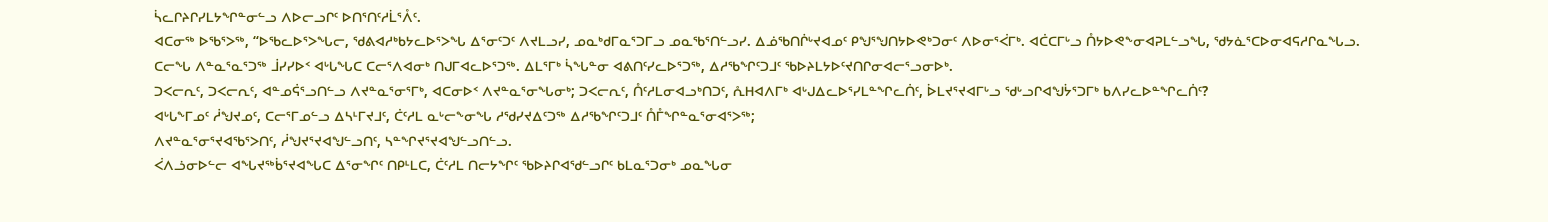ᓵᓚᒋᔨᒋᓯᒪᔭᖏᓐᓂᓪᓗ ᐱᐅᓕᓗᒋᑦ ᐅᑎᕐᑎᑦᓱᒫᕐᐰᑦ.
ᐊᑕᓂᖅ ᐅᖃᕐᐳᖅ, “ᐅᖃᓚᐅᕐᐳᖓᓕ, ᖁᕕᐊᓱᒃᑲᔭᓚᐅᕐᐳᖓ ᐃᕐᓂᑦᑐᑦ ᐱᔪᒪᓗᓯ, ᓄᓇᒃᑯᒥᓇᕐᑐᒥᓗ ᓄᓇᖃᕐᑎᓪᓗᓯ. ᐃᓅᖃᑎᒌᒡᔪᐊᓄᑦ ᑭᖑᕐᖑᑎᔭᐅᕙᒃᑐᓂᑦ ᐱᐅᓂᕐᐹᒥᒃ. ᐊᑖᑕᒥᒡᓗ ᑍᔭᐅᕙᖕᓂᐊᕈᒪᓪᓗᖓ, ᖁᔭᓈᕐᑕᐅᓂᐊᕋᓱᒋᓇᖓᓗ.
ᑕᓕᖓ ᐱᓐᓇᕐᓇᕐᑐᖅ ᒨᓯᓯᐅᑉ ᐊᒡᒐᖓᑕ ᑕᓕᕐᐱᐊᓂᒃ ᑎᒍᒥᐊᓚᐅᕐᑐᖅ. ᐃᒪᕐᒥᒃ ᓵᖓᓐᓂ ᐊᕕᑎᑦᓯᓚᐅᕐᑐᖅ, ᐃᓱᖃᖏᑦᑐᒧᑦ ᖃᐅᔨᒪᔭᐅᑦᔪᑎᒋᓂᐊᓕᕐᓗᓂᐅᒃ.
ᑐᐸᓕᕆᑦ, ᑐᐸᓕᕆᑦ, ᐊᓐᓄᕌᕐᓗᑎᓪᓗ ᐱᔪᓐᓇᕐᓂᕐᒥᒃ, ᐊᑕᓂᐅᑉ ᐱᔪᓐᓇᕐᓂᖓᓂᒃ; ᑐᐸᓕᕆᑦ, ᑍᑦᓱᒪᓂᐊᓗᒃᑎᑐᑦ, ᕅᕼᐊᐱᒥᒃ ᐊᒡᒍᐃᓚᐅᕐᓯᒪᓐᖏᓚᑏᑦ, ᐆᒪᔪᕐᔪᐊᒥᒡᓗ ᖁᒡᓗᒋᐊᖑᔮᕐᑐᒥᒃ ᑲᐱᓯᓚᐅᓐᖏᓚᑏᑦ?
ᐊᒡᒐᖕᒥᓄᑦ ᓲᖑᔪᓄᑦ, ᑕᓕᕐᒥᓄᓪᓗ ᐃᓴᒻᒥᔪᒧᑦ, ᑖᑦᓱᒪ ᓇᒡᓕᖕᓂᖓ ᓱᖁᓯᔪᐃᑦᑐᖅ ᐃᓱᖃᖏᑦᑐᒧᑦ ᑍᒤᖏᓐᓇᕐᓂᐊᕐᐳᖅ;
ᐱᔪᓐᓇᕐᓂᕐᔪᐊᖃᕐᐳᑎᑦ, ᓲᖑᔪᕐᔪᐊᖑᓪᓗᑎᑦ, ᓴᓐᖏᔪᕐᔪᐊᖑᓪᓗᑎᓪᓗ.
ᐹᐱᓘᓂᐅᓪᓕ ᐊᖓᔪᖅᑳᕐᔪᐊᖓᑕ ᐃᕐᓂᖏᑦ ᑎᑭᒻᒪᑕ, ᑖᑦᓱᒪ ᑎᓕᔭᖏᑦ ᖃᐅᔨᒋᐊᖁᓪᓗᒋᑦ ᑲᒪᓇᕐᑐᓂᒃ ᓄᓇᖓᓂ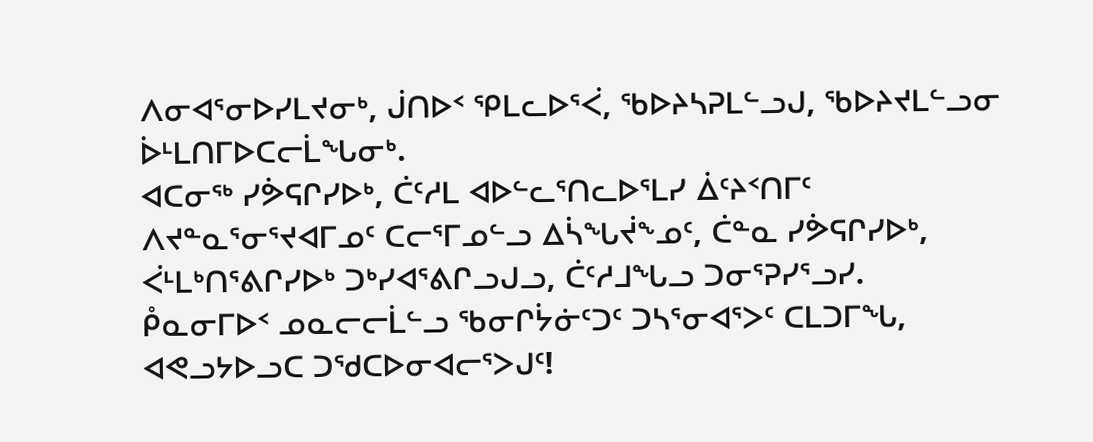ᐱᓂᐊᕐᓂᐅᓯᒪᔪᓂᒃ, ᒎᑎᐅᑉ ᕿᒪᓚᐅᕐᐹ, ᖃᐅᔨᓴᕈᒪᓪᓗᒍ, ᖃᐅᔨᔪᒪᓪᓗᓂ ᐆᒻᒪᑎᒥᐅᑕᓕᒫᖓᓂᒃ.
ᐊᑕᓂᖅ ᓯᕘᕋᒋᓯᐅᒃ, ᑖᑦᓱᒪ ᐊᐅᓪᓚᕐᑎᓚᐅᕐᒪᓯ ᐄᑦᔨᑉᑎᒥᑦ ᐱᔪᓐᓇᕐᓂᕐᔪᐊᒥᓄᑦ ᑕᓕᕐᒥᓄᓪᓗ ᐃᓵᖓᔫᖕᓄᑦ, ᑖᓐᓇ ᓯᕘᕋᒋᓯᐅᒃ, ᐹᒻᒪᒃᑎᕐᕕᒋᓯᐅᒃ ᑐᒃᓯᐊᕐᕕᒋᓗᒍᓗ, ᑖᑦᓱᒧᖓᓗ ᑐᓂᕐᕈᓯᕐᓗᓯ.
ᑬᓇᓂᒥᐅᑉ ᓄᓇᓕᓕᒫᓪᓗ ᖃᓂᒋᔮᓃᑦᑐᑦ ᑐᓴᕐᓂᐊᕐᐳᑦ ᑕᒪᑐᒥᖓ, ᐊᕙᓗᔭᐅᓗᑕ ᑐᖁᑕᐅᓂᐊᓕᕐᐳᒍᑦ!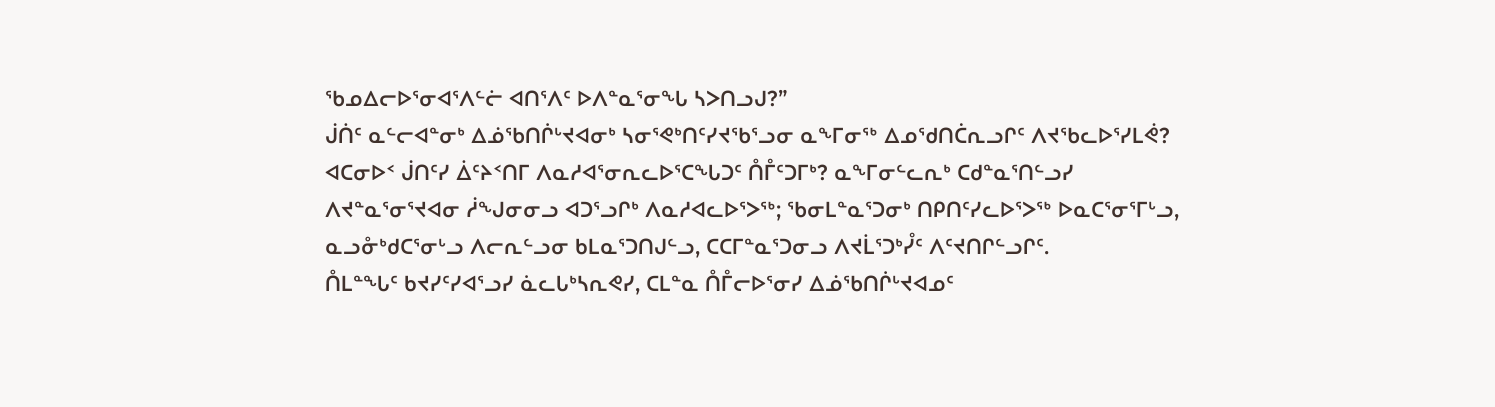ᖃᓄᐃᓕᐅᕐᓂᐊᕐᐱᓪᓖ ᐊᑎᕐᐱᑦ ᐅᐱᓐᓇᕐᓂᖓ ᓴᐳᑎᓗᒍ?”
ᒎᑏᑦ ᓇᓪᓕᐊᓐᓂᒃ ᐃᓅᖃᑎᒌᒡᔪᐊᓂᒃ ᓴᓂᕐᕙᒃᑎᑦᓯᔪᖃᕐᓗᓂ ᓇᖕᒥᓂᖅ ᐃᓄᖁᑎᑖᕆᓗᒋᑦ ᐱᔪᖃᓚᐅᕐᓯᒪᕚ? ᐊᑕᓂᐅᑉ ᒎᑎᑦᓯ ᐄᑦᔨᑉᑎᒥ ᐱᓇᓱᐊᕐᓂᕆᓚᐅᕐᑕᖓᑐᑦ ᑍᒤᑦᑐᒥᒃ? ᓇᖕᒥᓂᓪᓚᕆᒃ ᑕᑯᓐᓇᕐᑎᓪᓗᓯ ᐱᔪᓐᓇᕐᓂᕐᔪᐊᓂ ᓲᖑᓂᓂᓗ ᐊᑐᕐᓗᒋᒃ ᐱᓇᓱᐊᓚᐅᕐᐳᖅ; ᖃᓂᒪᓐᓇᕐᑐᓂᒃ ᑎᑭᑎᑦᓯᓚᐅᕐᐳᖅ ᐅᓇᑕᕐᓂᕐᒥᒡᓗ, ᓇᓗᓁᒃᑯᑕᕐᓂᒡᓗ ᐱᓕᕆᓪᓗᓂ ᑲᒪᓇᕐᑐᑎᒍᓪᓗ, ᑕᑕᒥᓐᓇᕐᑐᓂᓗ ᐱᔪᒫᕐᑐᒃᓮᑦ ᐱᑦᔪᑎᒋᓪᓗᒋᑦ.
ᑍᒪᓐᖓᑦ ᑲᔪᓯᑦᓯᐊᕐᓗᓯ ᓈᓚᒐᒃᓴᕆᕙᓯ, ᑕᒪᓐᓇ ᑍᒤᓕᐅᕐᓂᓯ ᐃᓅᖃᑎᒌᒡᔪᐊᓄᑦ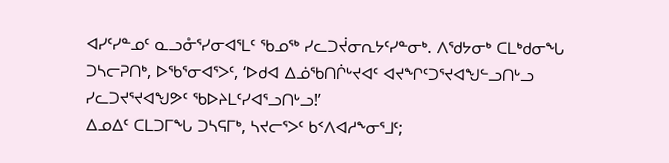ᐊᓯᑦᓯᓐᓄᑦ ᓇᓗᓁᕐᓯᓂᐊᕐᒪᑦ ᖃᓄᖅ ᓯᓚᑐᔫᓂᕆᔭᑦᓯᓐᓂᒃ. ᐱᖁᔭᓂᒃ ᑕᒪᒃᑯᓂᖓ ᑐᓴᓕᕈᑎᒃ, ᐅᖃᕐᓂᐊᕐᐳᑦ, ‘ᐅᑯᐊ ᐃᓅᖃᑎᒌᒡᔪᐊᑦ ᐊᔪᖏᑦᑐᕐᔪᐊᖑᓪᓗᑎᒡᓗ ᓯᓚᑐᔪᕐᔪᐊᖑᕗᑦ ᖃᐅᔨᒪᑦᓯᐊᕐᓗᑎᒡᓗ!’
ᐃᓄᐃᑦ ᑕᒪᑐᒥᖓ ᑐᓴᕋᒥᒃ, ᓴᔪᓕᕐᐳᑦ ᑲᑉᐱᐊᓱᖕᓂᕐᒧᑦ;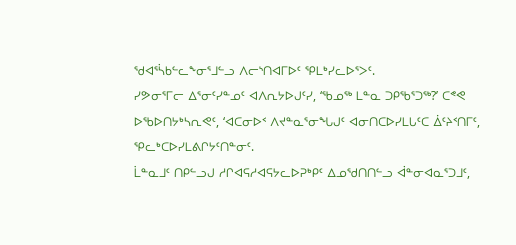ᖁᐊᕐᓵᑲᓪᓚᖕᓂᕐᒧᓪᓗ ᐱᓕᔅᑎᐊᒥᐅᑦ ᕿᒪᒃᓯᓚᐅᕐᐳᑦ.
ᓯᕗᓂᕐᒥᓕ ᐃᕐᓂᑦᓯᓐᓄᑦ ᐊᐱᕆᔭᐅᒍᑦᓯ, ‘ᖃᓄᖅ ᒪᓐᓇ ᑐᑭᖃᕐᑐᖅ?’ ᑕᕝᕙ ᐅᖃᐅᑎᔭᒃᓴᕆᕙᑦ, ‘ᐊᑕᓂᐅᑉ ᐱᔪᓐᓇᕐᓂᖓᒍᑦ ᐊᓂᑎᑕᐅᓯᒪᒐᑦᑕ ᐄᑦᔨᑉᑎᒥᑦ, ᕿᓚᒃᑕᐅᓯᒪᕕᒋᔭᑦᑎᓐᓂᑦ.
ᒫᓐᓇᒧᑦ ᑎᑭᓪᓗᒍ ᓱᒋᐊᕋᓱᐊᕋᔭᓚᐅᕈᒃᑭᑦ ᐃᓄᖁᑎᑎᓪᓗ ᐋᓐᓂᐊᓇᕐᑐᒧᑦ,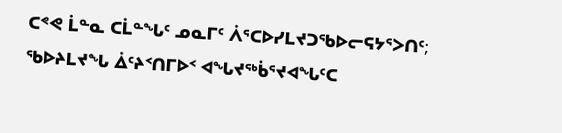ᑕᕝᕙ ᒫᓐᓇ ᑕᒫᓐᖓᑦ ᓄᓇᒥᑦ ᐲᕐᑕᐅᓯᒪᔪᑐᖃᐅᓕᕋᔭᕐᐳᑎᑦ;
ᖃᐅᔨᒪᔪᖓ ᐄᑦᔨᑉᑎᒥᐅᑉ ᐊᖓᔪᖅᑳᕐᔪᐊᖓᑦᑕ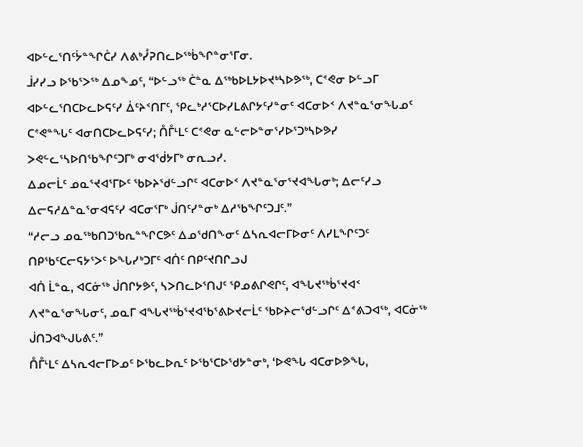ᐊᐅᓪᓚᕐᑎᑦᔮᓐᖏᑖᓯ ᐱᕕᒃᓮᕈᑎᓚᐅᖅᑳᖏᓐᓂᕐᒥᓂ.
ᒨᓯᓯᓗ ᐅᖃᕐᐳᖅ ᐃᓄᖕᓄᑦ, “ᐅᓪᓗᖅ ᑖᓐᓇ ᐃᖅᑲᐅᒪᔭᐅᔪᒃᓴᐅᕗᖅ, ᑕᕝᕙᓂ ᐅᓪᓗᒥ ᐊᐅᓪᓚᕐᑎᑕᐅᓚᐅᕋᑦᓯ ᐄᑦᔨᑉᑎᒥᑦ, ᕿᓚᒃᓱᕐᑕᐅᓯᒪᕕᒋᔭᑦᓯᓐᓂᑦ ᐊᑕᓂᐅᑉ ᐱᔪᓐᓇᕐᓂᖓᓄᑦ ᑕᕝᕙᓐᖓᑦ ᐊᓂᑎᑕᐅᓚᐅᕋᑦᓯ; ᑍᒤᒻᒪᑦ ᑕᕝᕙᓂ ᓇᓪᓕᐅᓐᓂᕐᓯᐅᕐᑐᒃᓴᐅᕗᓯ ᐳᕙᓪᓚᕐᓴᐅᑎᖃᖏᑦᑐᒥᒃ ᓂᐊᖂᔭᒥᒃ ᓂᕆᓗᓯ.
ᐃᓄᓕᒫᑦ ᓄᓇᕐᔪᐊᕐᒥᐅᑦ ᖃᐅᔨᖁᓪᓗᒋᑦ ᐊᑕᓂᐅᑉ ᐱᔪᓐᓇᕐᓂᕐᔪᐊᖓᓂᒃ; ᐃᓕᑦᓯᓗ ᐃᓕᕋᓱᐃᓐᓇᕐᓂᐊᕋᑦᓯ ᐊᑕᓂᕐᒥᒃ ᒎᑎᑦᓯᓐᓂᒃ ᐃᓱᖃᖏᑦᑐᒧᑦ.”
“ᓱᓕᓗ ᓄᓇᖅᑲᑎᑐᖃᕆᓐᖏᑕᕗᑦ ᐃᓄᖁᑎᖕᓂᑦ ᐃᓴᕆᐊᓕᒥᐅᓂᑦ ᐱᓯᒪᖏᑦᑐᑦ ᑎᑭᖃᑦᑕᓕᕋᔭᕐᐳᑦ ᐅᖓᓯᒃᑐᒥᑦ ᐊᑏᑦ ᑎᑭᑦᔪᑎᒋᓗᒍ
ᐊᑏ ᒫᓐᓇ, ᐊᑕᓃᖅ ᒎᑎᒋᔭᕗᑦ, ᓴᐳᑎᓚᐅᕐᑎᒍᑦ ᕿᓄᕕᒋᕙᒋᑦ, ᐊᖓᔪᖅᑳᕐᔪᐊᑉ ᐱᔪᓐᓇᕐᓂᖓᓂᑦ, ᓄᓇᒥ ᐊᖓᔪᖅᑳᕐᔪᐊᖃᕐᕕᐅᔪᓕᒫᑦ ᖃᐅᔨᓕᖁᓪᓗᒋᑦ ᐃᕝᕕᑐᐊᖅ, ᐊᑕᓃᖅ ᒎᑎᑐᐊᖑᒐᕕᑦ.”
ᑍᒤᒻᒪᑦ ᐃᓴᕆᐊᓕᒥᐅᓄᑦ ᐅᖃᓚᐅᕆᑦ ᐅᖃᕐᑕᐅᖁᔭᓐᓂᒃ, ‘ᐅᕙᖓ ᐊᑕᓂᐅᕗᖓ,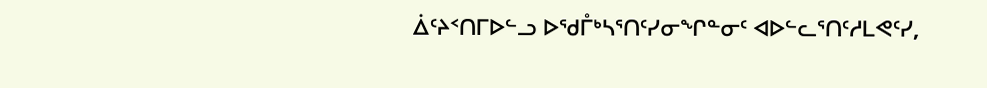ᐄᑦᔨᑉᑎᒥᐅᓪᓗ ᐅᖁᒤᒃᓴᕐᑎᑦᓯᓂᖏᓐᓂᑦ ᐊᐅᓪᓚᕐᑎᑦᓱᒪᕙᑦᓯ,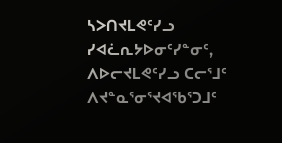ᓴᐳᑎᔪᒪᕙᑦᓯᓗ ᓯᐊᓛᕆᔭᐅᓂᑦᓯᓐᓂᑦ, ᐱᐅᓕᔪᒪᕙᑦᓯᓗ ᑕᓕᕐᒧᑦ ᐱᔪᓐᓇᕐᓂᕐᔪᐊᖃᕐᑐᒧᑦ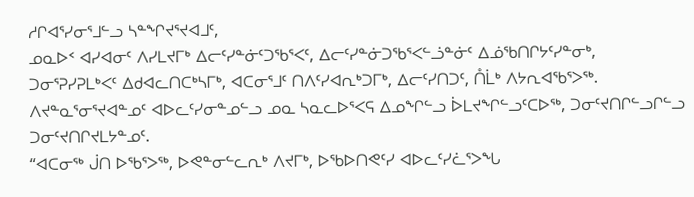ᓱᒋᐊᕐᓯᓂᕐᒧᓪᓗ ᓴᓐᖏᔪᕐᔪᐊᒧᑦ,
ᓄᓇᐅᑉ ᐊᓯᐊᓂᑦ ᐱᓯᒪᔪᒥᒃ ᐃᓕᑦᓯᓐᓃᑦᑐᖃᕐᐸᑦ, ᐃᓕᑦᓯᓐᓃᑐᖃᕐᐸᓪᓘᓐᓃᑦ ᐃᓅᖃᑎᒋᔭᑦᓯᓐᓂᒃ, ᑐᓂᕐᕈᓯᕈᒪᒃᐸᑦ ᐃᑯᐊᓚᑎᑕᒃᓴᒥᒃ, ᐊᑕᓂᕐᒧᑦ ᑎᐱᑦᓯᐊᕆᒃᑐᒥᒃ, ᐃᓕᑦᓯᑎᑐᑦ, ᑍᒫᒃ ᐱᔭᕆᐊᖃᕐᐳᖅ.
ᐱᔪᓐᓇᕐᓂᕐᔪᐊᓐᓄᑦ ᐊᐅᓚᑦᓯᓂᓐᓄᓪᓗ ᓄᓇ ᓴᓇᓚᐅᕐᐸᕋ ᐃᓄᖏᓪᓗ ᐆᒪᔪᖏᓪᓗᑦᑕᐅᖅ, ᑐᓂᑦᔪᑎᒋᓪᓗᒋᓪᓗ ᑐᓂᑦᔪᑎᒋᔪᒪᔭᓐᓄᑦ.
“ᐊᑕᓂᖅ ᒎᑎ ᐅᖃᕐᐳᖅ, ᐅᕙᓐᓂᓪᓚᕆᒃ ᐱᔪᒥᒃ, ᐅᖃᐅᑎᕙᑦᓯ ᐊᐅᓚᑦᓯᓛᕐᐳᖓ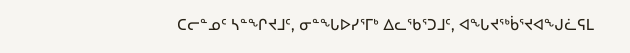ᑕᓕᓐᓄᑦ ᓴᓐᖏᔪᒧᑦ, ᓂᓐᖓᐅᓯᕐᒥᒃ ᐃᓚᖃᕐᑐᒧᑦ, ᐊᖓᔪᖅᑳᕐᔪᐊᖑᓛᕋᒪ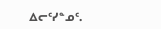ᐃᓕᑦᓯᓐᓄᑦ.